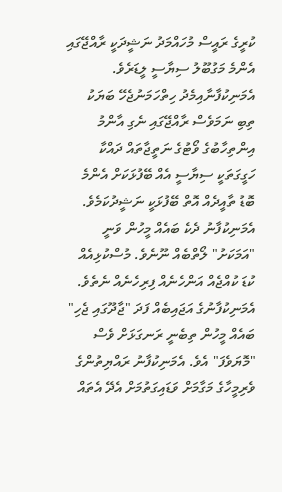ކުރީގެ ރައީސް މުހައްމަދު ނަޝީދަކީ ރާއްޖޭގައި އެންމެ މަގުބޫލު ސިޔާސީ ލީޑަރެވެ. އެމަނިކުފާނާއިމެދު ހިތްހަމަނުޖެހޭ ބަޔަކު ތިބި ނަމަވެސް ރާއްޖޭގައި ނެގި އާންމު އިންތިހާބުގެ ވޯޓުގެ ނަތީޖާތައް ދައްކާ ހަގީގަތަކީ ސިޔާސީ އެއް ބޭފުޅަކަށް އެންމެ ބޮޑު ތާއީދެއް އޮތް ބޭފުޅަކީ ނަޝީދުކަމެވެ. އެމަނިކުފާނު ދެކެ ބައެއް މީހުން ވަނީ "އަމަކަށު" ލޯތްބެއް ނޫނެވެ. މުސްކުޅިއެއް ކުޑަ ކުއްޖެއް އަންހެނެއް ފިރިހެނެއް ނެތެވެ. އެމަނިކުފާނުގެ އަޖައިބެއް ފަދަ "ޖާދޫގައި ޖެހި" ބައެއް މީހުން ތިބެނީ ރަނގަޅަށް ވެސް "މޮޔަވެފަ" އެވެ. އެމަނިކުފާނު ރައްޔިތުންގެ ވެރިމީހާގެ މަގާމަށް ވަޑައިގަތުމަށް އެދޭ އެތައް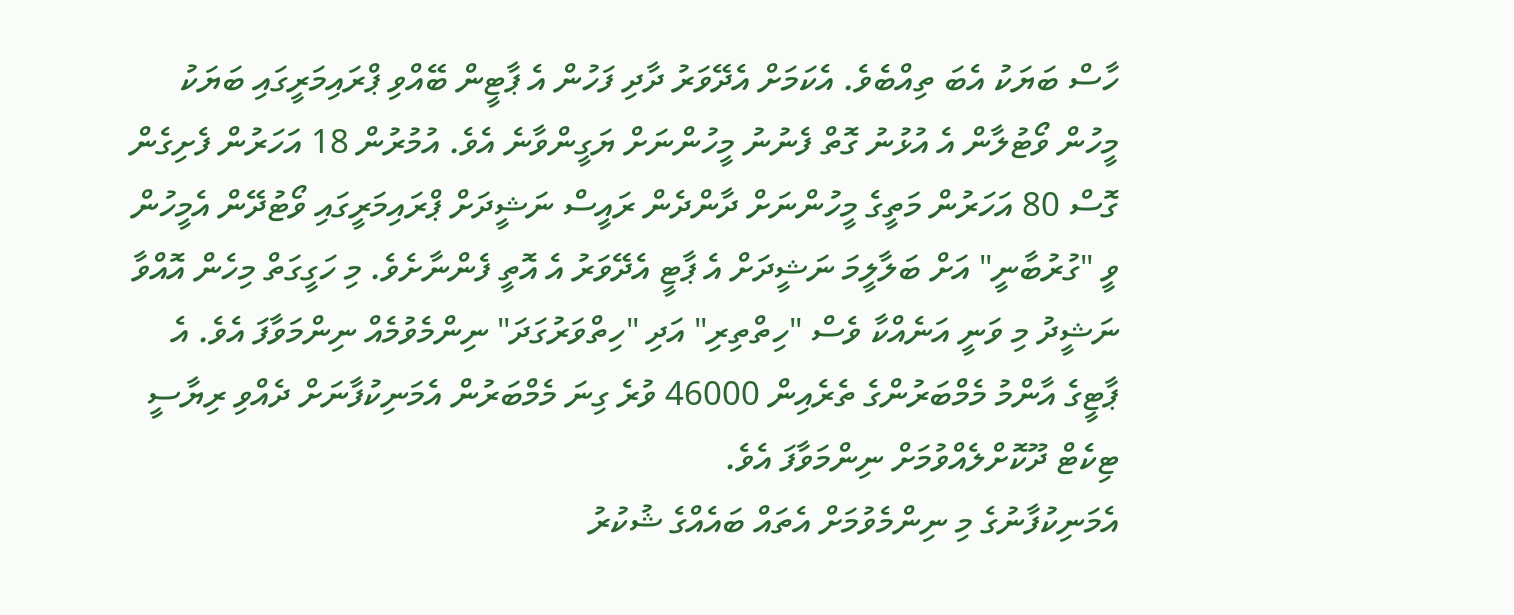ހާސް ބަޔަކު އެބަ ތިއްބެވެ. އެކަމަށް އެދޭވަރު ދާދި ފަހުން އެ ޕާޓީން ބޭއްވި ޕްރައިމަރީގައި ބަޔަކު މީހުން ވޯޓުލާން އެ އުޅުނު ގޮތް ފެނުނު މީހުންނަށް ޔަގީންވާނެ އެވެ. އުމުރުން 18 އަހަރުން ފެށިގެން ގޮސް 80 އަހަރުން މަތީގެ މީހުންނަށް ދާންދެން ރައީސް ނަޝީދަށް ޕްރައިމަރީގައި ވޯޓުދޭން އެމީހުން ވީ "ގުރުބާނީ" އަށް ބަލާލީމަ ނަޝީދަށް އެ ޕާޓީ އެދޭވަރު އެ އޮތީ ފެންނާށެވެ. މި ހަގީގަތް މިހެން އޮއްވާ ނަޝީދު މި ވަނީ އަނެއްކާ ވެސް "ހިތްތިރި" އަދި "ހިތްވަރުގަދަ" ނިންމެވުމެއް ނިންމަވާފަ އެވެ. އެ ޕާޓީގެ އާންމު މެމްބަރުންގެ ތެރެއިން 46000 ވުރެ ގިނަ މެމްބަރުން އެމަނިކުފާނަށް ދެއްވި ރިޔާސީ ޓިކެޓް ދޫކޮށްލެއްވުމަށް ނިންމަވާފަ އެވެ.
އެމަނިކުފާނުގެ މި ނިންމެވުމަށް އެތައް ބައެއްގެ ޝުކުރު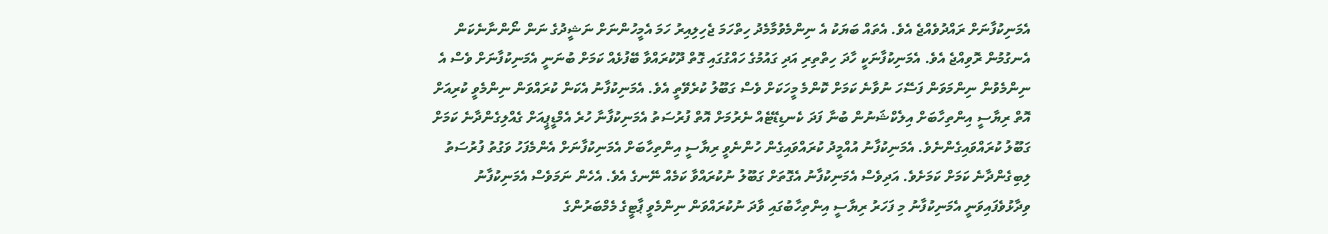އެމަނިކުފާނަށް ރައްދުވެއްޖެ އެވެ. އެތައް ބަޔަކު އެ ނިންމެވުމާމެދު ހިތްހަމަ ޖެހިލިއިރު ހަމަ އެމީހުންނަށް ނަޝީދުގެ ނަން ނޯންނާނެކަން އެނގުމުން ރޮވިއްޖެ އެވެ. އެމަނިކުފާނަކީ ހާދަ ހިތްތިރި އަދި ގައުމުގެ ހައްގުގައި ގޮތް ދޫކުރައްވާ ބޭފުޅެއް ކަމަށް ބުނަނީ އެމަނިކުފާނަށް ވެސް އެ ނިންމެވުން ނިންމަވަން ފަސޭހަ ނުވާނެ ކަމަށް ކޮންމެ މީހަކަށް ވެސް ގަބޫލު ކުރެވޭތީ އެވެ. އެމަނިކުފާނު އެކަން ކުރައްވަން ނިންމެވީ ކުރިއަށް އޮތް ރިޔާސީ އިންތިހާބަށް އިލެކްޝަނުން ބުނާ ފަދަ ކެނޑިޑޭޓެއް ނެރުމަށް އޮތް ފުރުސަތު އެމަނިކުފާނާ ހުރެ އެމްޑީޕީއަށް ގެއްލިގެންދާނެ ކަމަށް ގަބޫލު ކުރައްވައިގެންނެވެ. އެމަނިކުފާނު އުއްމީދު ކުރައްވައިގެން ހުންނެވީ ރިޔާސީ އިންތިހާބަށް އެމަނިކުފާނަށް އެންމެފަހު ވަގުތު ފުރުސަތު ލިބިގެންދާނެ ކަމަށް ކަމަށެވެ. އަދިވެސް އެމަނިކުފާނު އެގޮތަށް ގަބޫލު ނުކުރައްވާ ކަމެއް ނޭނގެ އެވެ. އެހެން ނަމަވެސް އެމަނިކުފާނު ވިދާޅުވެފައިވަނީ އެމަނިކުފާނު މި ފަހަރު ރިޔާސީ އިންތިހާބުގައި ވާދަ ނުކުރައްވަން ނިންމެވީ ޕާޓީގެ މެމްބަރުންގެ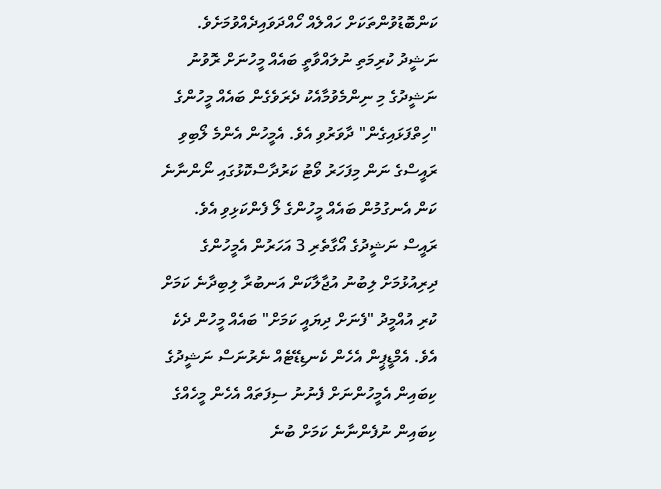ކަންބޮޑުވުންތަކަށް ހައްލެއް ހޯއްދަވައިދެއްވުމަށެވެ.
ނަޝީދު ކުރިމަތި ނުލައްވާތީ ބައެއް މީހުނަށް ރޮވުނު
ނަޝީދުގެ މި ނިންމެވުމާއެކު ދެރަވެގެން ބައެއް މީހުންގެ "ހިތްފަޅައިގެން" ދާވަރުވި އެވެ. އެމީހުން އެންމެ ލޯބިވި ރައީސްގެ ނަން މިފަހަރު ވޯޓު ކަރުދާސްކޮޅުގައި ނޯންނާނެ ކަން އެނގުމުން ބައެއް މީހުންގެ ލޯ ފެންކަޅިވި އެވެ. ރައީސް ނަޝީދުގެ އޯގާތެރި 3 އަހަރުން އެމީހުންގެ ދިރިއުޅުމަށް ލިބުނު އުޖާލާކަން އަނބުރާ ލިބިދާނެ ކަމަށް ކުރި އުއްމީދު "ފެނަށް ދިޔައީ ކަމަށް" ބައެއް މީހުން ދެކެ އެވެ. އެމްޑީޕީން އެހެން ކެނޑިޑޭޓެއް ނެރުނަސް ނަޝީދުގެ ކިބައިން އެމީހުންނަށް ފެނުނު ސިފަތައް އެހެން މީހެއްގެ ކިބައިން ނުފެންނާނެ ކަމަށް ބުނެ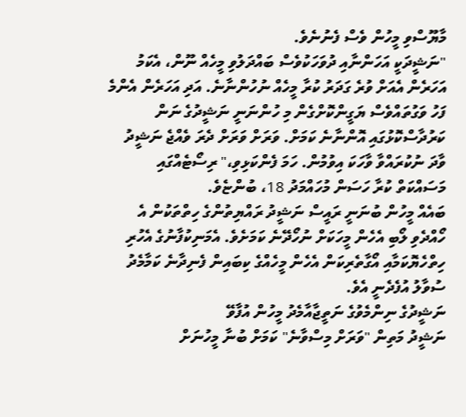މާޔޫސްވި މީހުން ވެސް ފެނުނެވެ.
"ނަޝީދަކީ އަހަންނާއި ދުވަހަކުވެސް ބައްދަލުވި މީހެއް ނޫން، އެކަމު އަހަރެން އެއަށް ވުރެ ގަދަރު ކުރާ މީހެއް ނުހުންނާނެ. އަދި އަހަރެން އެންމެ ފަހު ވަގުތައްވެސް ޔަގީންކޮށްގެން މި ހުންނަނީ ނަޝީދުގެ ނަން ކަރުދާސްކޮޅުގައި އޮންނާނެ ކަމަށް. ވަރަށް ވަރަށް ދެރަ ވެއްޖެ ނަޝީދު ވާދަ ނުކުރައްވާ ވާހަކަ އިވުމުން. ހަމަ ފެންކަޅިވި،" ރިސޯޓެއްގައި މަސައްކަތް ކުރާ ހަސަން މުހައްމަދު 18، ބުންޏެވެ.
ބައެއް މީހުން ބުނަނީ ރައީސް ނަޝީދު ރައްޔިތުންގެ ހިތްތަކުން އެ ހޯއްދެވި ލޯބި އެހެން މީހަކަށް ނުހޯދޭނެ ކަމަށެވެ. އެމަނިކުފާނުގެ އެހުރި ހިތްހެޔޮކަމާއި އޯގާތެރިކަން އެހެން މީހެއްގެ ކިބައިން ފެނިދާނެ ކަމާމެދު ސުވާލު އުފެދެނީ އެވެ.
ނަޝީދުގެ ނިންމެވުގެ ނަތީޖާއާމެދު މީހުން އުފާވޭ
ނަޝީދު މަތިން "ވަރަށް މިސްވާނެ" ކަމަށް ބުނާ މީހުނަށް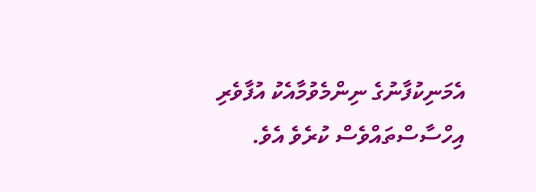އެމަނިކުފާނުގެ ނިންމެވުމާއެކު އުފާވެރި އިހްސާސްތައްވެސް ކުރެވެ އެވެ.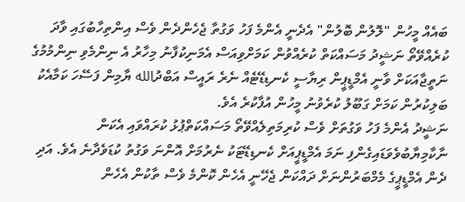ބައެއް މީހުން "ލޮލުން ބޮލުން" އެދެނީ އެންމެ ފަހު ވަގުތާ ޖެހެންދެން ވެސް އިންތިހާބުގައި ވާދަ ކުރެއްވޭތޯ ނަޝީދު މަސައްކަތް ކުރެއްވުން ކަމަށްވިއަސް އެމަނިކުފާނު މިހާރު އެ ނިންމެވި ނިންމުމުގެ ނަތީޖާއަކަށް ވާނީ އެމްޑީޕީން ރިޔާސީ ކެނޑިޑޭޓެއް ނެރެ ރައީސް އަބްދުالله ޔާމިން ފަސޭހަ ކަމާއެކު ބަލިކުރުން ކަމަށް ގަބޫލު ކުރެވުނު މީހުން އުފާކުރެ އެވެ.
ނަޝީދު އެންމެ ފަހު ވަގުތަށް ވެސް ކުރިމަތިލެއްވޭތޯ މަސައްކަތްޕުޅު ކުރައްވައި އެކަން ނާކާމިޔާބުވެވަޑައިގެންފި ނަމަ އެމްޑީޕީއަށް ކެނޑިޑޭޓަކު ނެރުމަށް އޮންނަ ވަގުތު ކުޑަވެދާނެ އެވެ. އަދި ދެން އެމްޑީޕީގެ މެމްބަރުންނަށް ދައްކަން ޖެހޭނީ އެހެން ކޮންމެ ވެސް ތާކުން އެހެން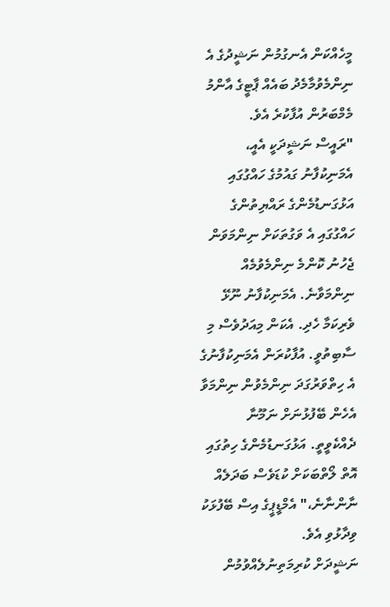މީހެއްކަން އެނގުމުން ނަޝީދުގެ އެ ނިންމެވުމާމެދު ބައެއް ޕާޓީގެ އާންމު މެމްބަރުން އުފާކުރެ އެވެ.
"ރައީސް ނަޝީދަކީ އެއީ، އެމަނިކުފާނު ގައުމުގެ ހައްގުގައި އަޅުގަނޑުމެންގެ ރައްޔިތުންގެ ހައްގުގައި އެ ވަގުތަކަށް ނިންމަވަން ޖެހުނު ކޮންމެ ނިންމެވުމެއް ނިންމަވާނެ. އެމަނިކުފާނު ނޫޅޭ ވެރިކަމާ ހެދި. އެކަން މިއަދުވެސް މި ސާބިތުވީ. އުފާކުރަން އެމަނިކުފާނުގެ އެ ހިތްވަރުގަދަ ނިންމެވުން ނިންމަވާ އެހެން ބޭފުޅުނަށް ނަމޫނާ ދެއްކެވީތީ. އަޅުގަނޑުމެންގެ ހިތުގައި އޮތް ލޯތްބަކަށް ކުޑަވެސް ބަދަލެއް ނާންނާނެ،" އެމްޑީޕީގެ އިސް ބޭފުޅަކު ވިދާޅުވި އެވެ.
ނަޝީދަށް ކުރިމަތިނުލެއްވުމުން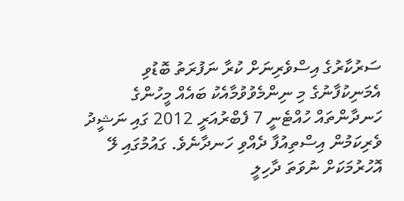ސަރުކާރުގެ އިސްވެރިނަށް ކުރާ ނަފުރަތު ބޮޑުވި
އެމަނިކުފާނުގެ މި ނިންމެވުވުމާއެކު ބައެއް މީހުންގެ ހަނދާންތައް ހުއްޓެނީ 7 ފެބްރުއަރީ 2012 ގައި ނަޝީދު ވެރިކަމުން އިސްތިއުފާ ދެއްވި ހަނދާނެވެ. ގައުމުގައި ލޭ އޮހުރުމަކަށް ނުވަތަ ދާހިލީ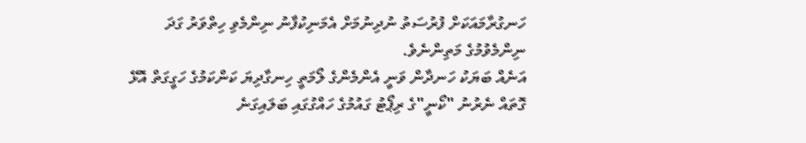ހަނގުރާމައަކަށް ފުރުސަތު ނުދިނުމަށް އެމަނިކުފާނު ނިންމެވި ހިތްވަރު ގަދަ ނިންމެވުމުގެ މަތިންނެވެ.
އަނެއް ބަޔަކު ހަނދާން ވަނީ އެންމެންގެ ލޯމަތީ ހިނގާދިޔަ ކަންކަމުގެ ހަގީގަތް އޮޅޭ ގޮތައް ނެރުނު "ކޯނީ"ގެ ރިޕޯޓު ގައުމުގެ ހައްގުގައި ބަލައިގަނެ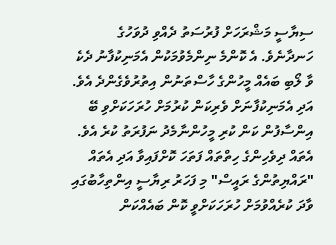ސިޔާސީ މަޝްރަހަށް ފުރުސަތު ދެއްވި ދުވަހުގެ ހަނދާނެވެ. އެ ކޮންމެ ނިންމެވުމަކުން އެމަނިކުފާނު ދެކެ ވާ ލޯބި ބައެއް މީހުންގެ ހާސްތަނުން އިތުރުވެގެންދެ އެވެ. އަދި އެމަނިކުފާނަށް ވެރިކަން ކުރުމަށް ހުރަހަކަށްވި ބޭ އިންސާފުން ކަން ކުރި މީހުންނާމެދު ނަފުރަތު ކުރެ އެވެ. އެތައް ދިވެހިންގެ ހިތްތައް ފަތަހަ ކޮށްފައިވާ އަދި އެތައް "ރައްޔިތުންގެ ރައީސް" މި ފަހަރު ރިޔާސީ އިންތިހާބުގައި ވާދަ ކުރެއްވުމަށް ހުރަހަކަށްވީ ކޮން ބައެއްކަން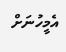އެމީހުނަށް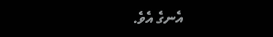އެނގެ އެވެ.